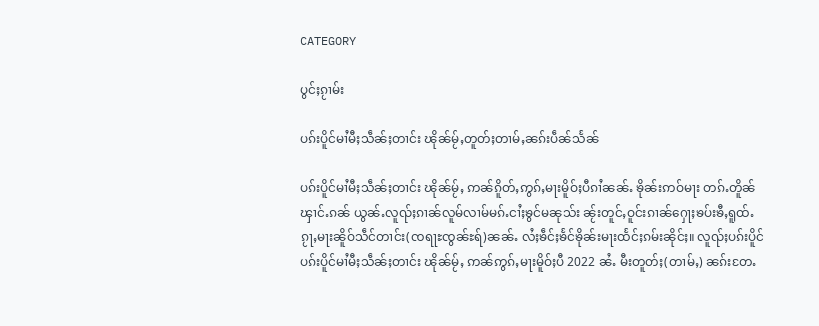CATEGORY

ပွင်ႈၵႂၢမ်း

ပၵ်းပိူင်မၢႆမီႈသဵၼ်ႈတၢင်း ၽိုၼ်မႂ်ႇတူတ်ႈတၢမ်ႇၼၵ်းပဵၼ်သႅၼ်

ပၵ်းပိူင်မၢႆမီႈသဵၼ်ႈတၢင်း ၽိုၼ်မႂ်ႇ ဢၼ်ၵိူတ်ႇဢွၵ်ႇမႃးမိူဝ်ႈပီၵၢႆၼၼ်ႉ ၶိုၼ်းဢဝ်မႃး တၵ်ႉတိူၼ်ၾၢင်ႉၵၼ် ယွၼ်ႉလူၺ်ႈၵၢၼ်လူမ်လၢမ်မၵ်ႉငၢႆႈၶွင်မၼုသ်း ၼႂ်းတူင်ႇဝူင်းၵၢၼ်ႁေႃႈၶပ်းၶီႇရူထ်ႉ ၵႂႃႇမႃးၼိူဝ်သဵင်တၢင်း(ၸရႃႊၸွၼ်ႊရ်)ၼၼ်ႉ လႆႈၶဵင်ႈၶႅင်ၶိုၼ်းမႃးထႅင်ႈၵမ်းၼိုင်ႈ။ လူၺ်ႈပၵ်းပိူင် ပၵ်းပိူင်မၢႆမီႈသဵၼ်ႈတၢင်း ၽိုၼ်မႂ်ႇ ဢၼ်ဢွၵ်ႇမႃးမိူဝ်ႈပီ 2022 ၼႆႉ မီးတူတ်ႈ(တၢမ်ႇ) ၼၵ်းတႄႉ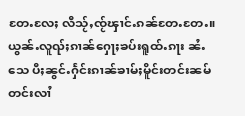တႄႉလႄႈ လီသႂ်ႇၸႂ်ၾၢင်ႉၵၼ်တႄႉတႄႉ။ ယွၼ်ႉလူၺ်ႈၵၢၼ်ႁေႃႈၶပ်းရူထ်ႉၵႃး ၼႆႉသေ ပီႈၼွင်ႉႁႅင်းၵၢၼ်ၶၢမ်ႈမိူင်းတင်းၼမ်တင်းလၢႆ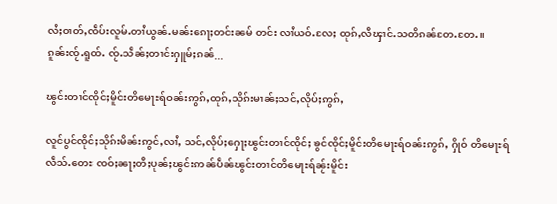လႆႈဝၢတ်ႇၸဵပ်းလူမ်ႉတၢႆယွၼ်ႉမၼ်းၵေႃႈတင်းၼမ် တင်း လၢႆယဝ်ႉလႄႈ ထုၵ်ႇလီၾၢင်ႉသတိၵၼ်တႄႉတႄႉ။ ၵူၼ်းၸႂ်ႉရူထ်ႉ ၸႂ်ႉသဵၼ်ႈတၢင်းႁူမ်ႈၵၼ်...

ၽွင်းတၢင်ၸိုင်ႈမိူင်းတိမေႃႊရ်ဝၼ်းဢွၵ်ႇထုၵ်ႇသိုၵ်းမၢၼ်ႈသင်ႇလိုပ်ႈဢွၵ်ႇ

လူင်ပွင်ၸိုင်ႈသိုၵ်းမိၼ်းဢွင်ႇလၢႆႇ သင်ႇလိုပ်ႈႁေႃႈၽွင်းတၢင်ၸိုင်ႈ ၶွင်ၸိုင်ႈမိူင်းတိမေႃႊရ်ဝၼ်းဢွၵ်ႇ ႁိုဝ် တိမေႃႊရ်လဵသ်ႉတေႊ ၸဝ်ႈၼႃႈတီႈပုၼ်ႈၽွင်းဢၼ်ပဵၼ်ၽွင်းတၢင်တိမေႃႊရ်ၼႂ်းမိူင်း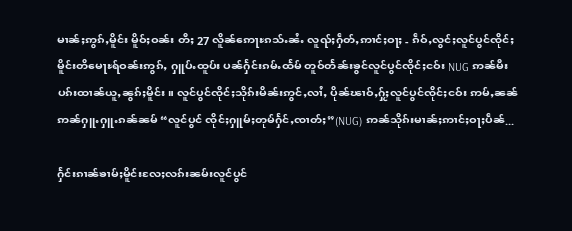မၢၼ်ႈဢွၵ်ႇမိူင်း မိူဝ်ႈဝၼ်း တီႈ 27 လိူၼ်ဢေႃႊၵသ်ႉၼႆႉ လူၺ်ႈႁဵတ်ႇဢၢင်ႈဝႃႈ - ၵဵဝ်ႇလွင်ႈလူင်ပွင်ၸိုင်ႈမိူင်းတိမေႃႊရ်ဝၼ်းဢွၵ်ႇ ႁူပ်ႉထူပ်း ပၼ်ႁႅင်းၵမ်ႉထႅမ် တူဝ်တႅၼ်းၶွင်လူင်ပွင်ၸိုင်ႈငဝ်း NUG ဢၼ်မီးပၵ်းထၢၼ်ယူႇၼွၵ်ႈမိူင်း။ လူင်ပွင်ၸိုင်ႈသိုၵ်းမိၼ်းဢွင်ႇလၢႆႇ ပိုၼ်ၽၢဝ်ႇႁႂ်ႈလူင်ပွင်ၸိုင်ႈငဝ်း ဢမ်ႇၼၼ် ဢၼ်ႁူႉႁူႉၵၼ်ၼမ် “လူင်ပွင် ၸိုင်ႈႁူမ်ႈတုမ်ႁႅင်ႇၸၢတ်ႈ”(NUG) ဢၼ်သိုၵ်းမၢၼ်ႈဢၢင်ႈဝႃႈပဵၼ်...

ႁႅင်းၵၢၼ်ၶၢမ်ႈမိူင်းလႄႈလၵ်းၼမ်းလူင်ပွင်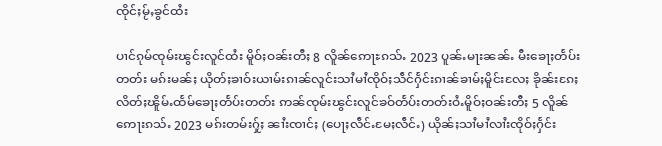ၸိုင်ႈမႂ်ႇၶွင်ထႆး

ပၢင်ၵုမ်ၸုမ်းၽွင်းလူင်ထႆး မိူဝ်ႈဝၼ်းတီႈ 8 လိူၼ်ဢေႃႊၵသ်ႉ 2023 ပူၼ်ႉမႃးၼၼ်ႉ မီးၶေႃႈတႅပ်းတတ်း မၵ်းမၼ်ႈ ယိုတ်ႈၶၢဝ်းယၢမ်းၵၢၼ်လူင်းသၢႆမၢႆၸိုဝ်ႈသဵင်ႁႅင်းၵၢၼ်ၶၢမ်ႈမိူင်းလႄႈ ၶိုၼ်းၵႄႈလိတ်ႈၽိူမ်ႉထႅမ်ၶေႃႈတႅပ်းတတ်း ဢၼ်ၸုမ်းၽွင်းလူင်ၶဝ်တႅပ်းတတ်းဝႆႉမိူဝ်ႈဝၼ်းတီႈ 5 လိူၼ်ဢေႃးၵသ်ႉ 2023 မၵ်းတမ်းႁႂ်ႈ ၼၢႆးၸၢင်ႈ (ပေႃႈလဵင်ႉမႄႈလဵင်ႉ) ယိုၼ်ႈသၢႆမၢႆလၢႆးၸိုဝ်ႈႁႅင်း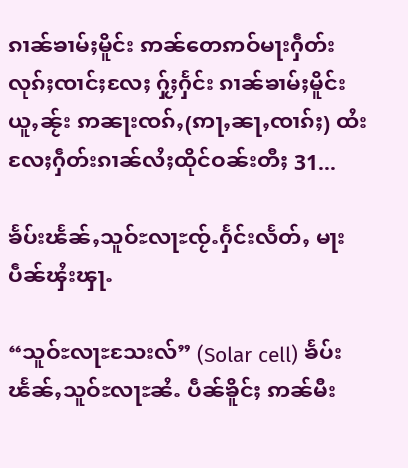ၵၢၼ်ၶၢမ်ႈမိူင်း ဢၼ်တေဢဝ်မႃးႁဵတ်းလုၵ်ႈၸၢင်ႈလႄႈ ႁႂ်ႈႁႅင်း ၵၢၼ်ၶၢမ်ႈမိူင်းယူႇၼႂ်း ဢၼႃးၸၵ်ႇ(ဢႃႇၼႃႇၸၢၵ်ႈ) ထႆးလႄႈႁဵတ်းၵၢၼ်လႆႈထိုင်ဝၼ်းတီႈ 31...

ၶႅပ်းၽႅၼ်ႇသူဝ်ႊလႃႊၸႂ်ႉႁႅင်းလႅတ်ႇ မႃးပဵၼ်ၾႆးၾႃႉ

“သူဝ်ႊလႃႊသႄးလ်” (Solar cell) ၶႅပ်းၽႅၼ်ႇသူဝ်ႊလႃႊၼႆႉ ပဵၼ်ၶိူင်ႈ ဢၼ်မီး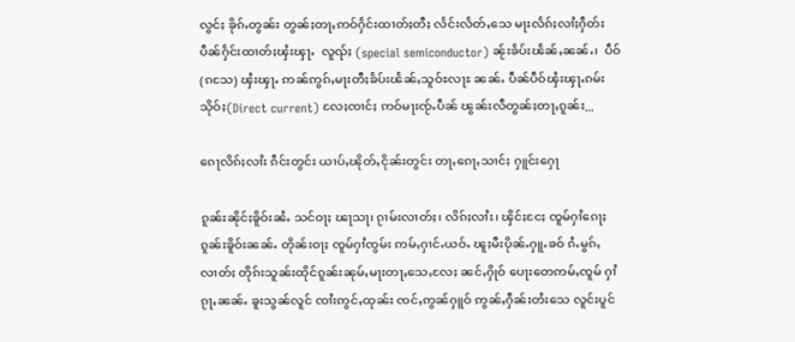လွင်ႈ ၶိုၵ်ႉတွၼ်း တွၼ်ႈတႃႇဢဝ်ႁႅင်းထၢတ်ႈတီႈ လႅင်းလႅတ်ႇသေ မႃးလႅၵ်ႈလၢႆႈႁဵတ်းပဵၼ်ႁႅင်းထၢတ်ႈၾႆးၾႃႉ  လူၺ်ႈ (special semiconductor) ၼႂ်းၶႅပ်းၽႅၼ်ႇၼၼ်ႉ၊  ပဵဝ် (ၵသႄ) ၾႆးၾႃႉ ဢၼ်ဢွၵ်ႇမႃးတီႈၶႅပ်းၽႅၼ်ႇသူဝ်ႊလႃႊ ၼၼ်ႉ ပဵၼ်ပဵဝ်ၾႆးၾႃႉၵမ်းသိုဝ်ႈ(Direct current) လႄႈၸၢင်ႈ ဢဝ်မႃးၸႂ်ႉပဵၼ် ၽွၼ်းလီတွၼ်ႈတႃႇၵူၼ်း...

ၵေႃလိၵ်ႈလၢႆး ၵဵင်းတွင်း ယၢပ်ႇၽိုတ်ႇငိုၼ်းတွင်း တႃႇၵေႃႇသၢင်ႈ ႁူင်းႁေႃ

ၵူၼ်းၼိုင်ႈၶိူဝ်းၼႆႉ သင်ဝႃႈ ၽႃသႃ၊ ၵႂၢမ်းလၢတ်ႈ၊ လိၵ်ႈလၢႆး၊ ၾိင်ႈငႄႈ ၸူမ်ႁၢႆၵေႃႈ ၵူၼ်းၶိူဝ်းၼၼ်ႉ တိုၼ်းဝႃႈ ၸူမ်ႁၢႆၸွမ်း ဢမ်ႇႁၢင်ႉယဝ်ႉ ၽူႈမီးပိုၼ်ႉႁူႉၶဝ် ၵႆႉမွၵ်ႇလၢတ်ႈ တိုၵ်းသူၼ်းထိုင်ၵူၼ်းၼုမ်ႇမႃးတႃႇသေႇလႄႈ ၼင်ႇႁိုဝ် ပေႃးတေဢမ်ႇၸူမ် ႁၢႆၵႂႃႇၼၼ်ႉ ၶူးသွၼ်လူင် ၸၢႆးဢွင်ႇထုၼ်း ၸင်ႇဢွၼ်ႁူဝ် ဢွၼ်ႇႁဵၼ်းတႆးသေ လူင်းပူင်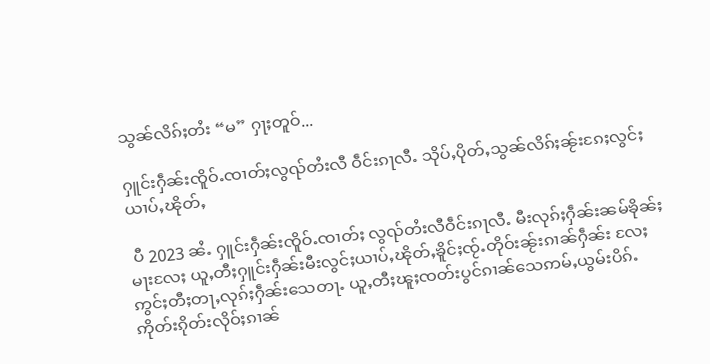သွၼ်လိၵ်ႈတႆး “မ” ႁႃႈတူဝ်...

ႁူင်းႁဵၼ်းၸိူဝ်ႉၸၢတ်ႈလွၺ်တႆးလီ ဝဵင်းၵႃလီႉ သိုပ်ႇပိုတ်ႇသွၼ်လိၵ်ႈၼႂ်းၵႄႈလွင်ႈယၢပ်ႇၽိုတ်ႇ

 ပီ 2023 ၼႆႉ ႁူင်းႁဵၼ်းၸိူဝ်ႉၸၢတ်ႈ လွၺ်တႆးလီဝဵင်းၵႃလီႉ မီးလုၵ်ႈႁဵၼ်းၼမ်ၶိုၼ်ႈမႃးလႄႈ ယူႇတီႈႁူင်းႁဵၼ်းမီးလွင်ႈယၢပ်ႇၽိုတ်ႇၶိူင်ႈၸႂ်ႉတိုဝ်းၼႂ်းၵၢၼ်ႁဵၼ်း လႄႈဢွင်ႈတီႈတႃႇလုၵ်ႈႁဵၼ်းသေတႃႉ ယူႇတီႈၽူႈၸတ်းပွင်ၵၢၼ်သေဢမ်ႇယွမ်းပိၵ်ႉဢိုတ်းၵိုတ်းလိုဝ်ႈၵၢၼ်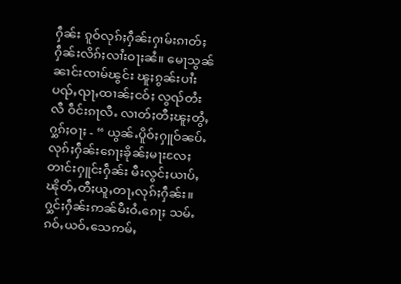ႁဵၼ်း ၵူဝ်လုၵ်ႈႁဵၼ်းႁၢမ်းၵၢတ်ႈႁဵၼ်းလိၵ်ႈလၢႆးဝႃႈၼႆ။ မေႃသွၼ်ၼၢင်းၸၢမ်ၽွင်း ၽူႈၵွၼ်းပၢႆးပၺ်ႇၺႃႇထၢၼ်ႈငဝ်ႈ လွၺ်တႆးလီ ဝဵင်းၵႃလီႉ လၢတ်ႈတီႈၽူႈတွႆႇႁွၵ်ႈဝႃႈ - “ ယွၼ်ႉပိူဝ်ႈႁူဝ်ၼပ်ႉလုၵ်ႈႁဵၼ်းၵေႃႈၶိုၼ်ႈမႃးလႄႈ တၢင်းႁူင်းႁဵၼ်း မီးလွင်ႈယၢပ်ႇၽိုတ်ႇတီႈယူႇတႃႇလုၵ်ႈႁဵၼ်း။ ႁွင်ႈႁဵၼ်းဢၼ်မီးဝႆႉၵေႃႈ သမ်ႉၵဝ်ႇယဝ်ႉသေဢမ်ႇ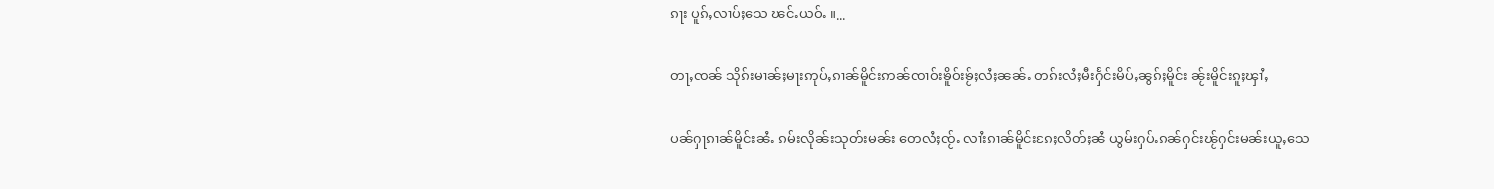ၵႃး ပူၵ်ႇလၢပ်ႈသေ ၽင်ႉယဝ်ႉ ။...

တႃႇၸၼ် သိုၵ်းမၢၼ်ႈမႃးဢုပ်ႇၵၢၼ်မိူင်းဢၼ်ၸၢဝ်းၶိူဝ်းၶႂ်ႈလႆႈၼၼ်ႉ တၵ်းလႆႈမီးႁႅင်းမိပ်ႇၼွၵ်ႈမိူင်း ၼႂ်းမိူင်းၵူႈၾၢႆႇ

ပၼ်ႁႃၵၢၼ်မိူင်းၼႆႉ ၵမ်းလိုၼ်းသုတ်းမၼ်း တေလႆႈၸႂ်ႉ လၢႆးၵၢၼ်မိူင်းၵႄႈလိတ်ႈၼႆ ယွမ်းႁပ်ႉၵၼ်ႁင်းၽႂ်ႁင်းမၼ်းယူႇသေ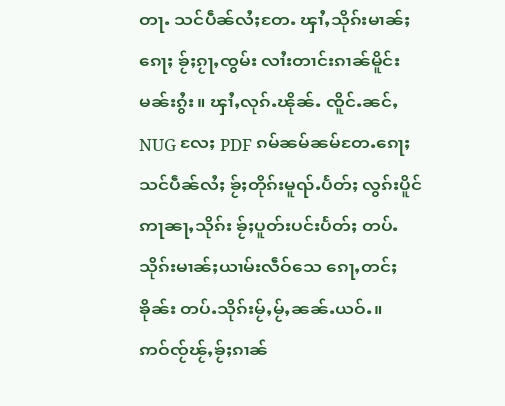တႃႉ သင်ပဵၼ်လႆႈတႄႉ ၾၢႆႇသိုၵ်းမၢၼ်ႈၵေႃႈ ၶႂ်ႈၵႂႃႇၸွမ်း လၢႆးတၢင်းၵၢၼ်မိူင်းမၼ်းၵွႆး။ ၾၢႆႇလုၵ်ႉၽိုၼ်ႉ ၸိူင်ႉၼင်ႇ NUG လႄႈ PDF ၵမ်ၼမ်ၼမ်တႄႉၵေႃႈ သင်ပဵၼ်လႆႈ ၶႂ်ႈတိုၵ်းမူၺ်ႉပႅတ်ႈ လွၵ်းပိူင်ဢႃၼႃႇသိုၵ်း ၶႂ်ႈပူတ်းပင်းပႅတ်ႈ တပ်ႉသိုၵ်းမၢၼ်ႈယၢမ်းလဵဝ်သေ ၵေႃႇတင်ႈၶိုၼ်း တပ်ႉသိုၵ်းမႂ်ႇမႂ်ႇၼၼ်ႉယဝ်ႉ။ ဢဝ်ၸႂ်ၽႂ်ႇၶႂ်ႈၵၢၼ်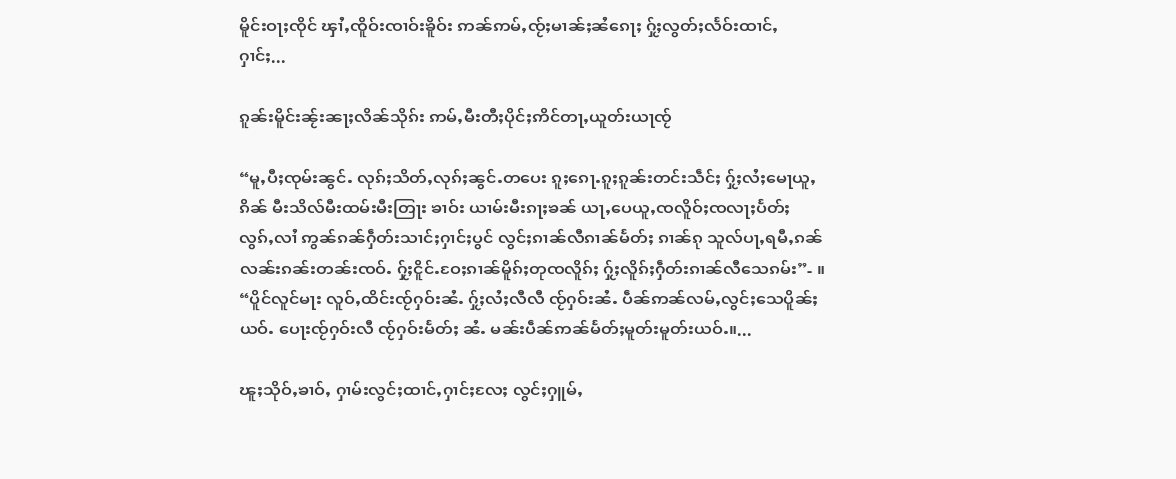မိူင်းဝႃႈၸိုင် ၾၢႆႇၸိူဝ်းၸၢဝ်းၶိူဝ်း ဢၼ်ဢမ်ႇၸႂ်ႈမၢၼ်ႈၼႆၵေႃႈ ႁႂ်ႈလွတ်ႈလႅဝ်းထၢင်ႇႁၢင်ႈ...

ၵူၼ်းမိူင်းၼႂ်းၼႃႈလိၼ်သိုၵ်း ဢမ်ႇမီးတီႈပိုင်ႈဢိင်တႃႇယူတ်းယႃၸႂ်

“မူႇပီႈၸုမ်းၼွင်ႉ လုၵ်ႈသိတ်ႇလုၵ်ႈၼွင်ႉတပေး ၵူႈၵေႃႉၵူႈၵူၼ်းတင်းသဵင်ႈ ႁႂ်ႈလႆႈမေႃယူႇၵိၼ် မီးသိလ်မီးထမ်းမီးတြႃး ၶၢဝ်း ယၢမ်းမီးၵႃႈၶၼ် ယႃႇပေယူႇၸလိူဝ်ႈၸလႃႈပႅတ်ႈလွၵ်ႇလၢႆ ဢွၼ်ၵၼ်ႁဵတ်းသၢင်ႈႁၢင်ႈပွင် လွင်ႈၵၢၼ်လီၵၢၼ်မႅတ်ႈ ၵၢၼ်ၵု သူလ်ပႃႇရမီႇၵၼ် လၼ်းၵၼ်းတၼ်းၸဝ်ႉ ႁႂ်ႈငိူင်ႉဝႄႈၵၢၼ်မိူၵ်ႈတုၸလိူၵ်ႈ ႁႂ်ႈလိူၵ်ႈႁဵတ်းၵၢၼ်လီသေၵမ်း”- ။ “ပိူင်လူင်မႃး လူဝ်ႇထိင်းၸႂ်ႁဝ်းၼႆႉ ႁႂ်ႈလႆႈလီလီ ၸႂ်ႁဝ်းၼႆႉ ပဵၼ်ဢၼ်လမ်ႇလွင်ႈသေပိူၼ်ႈယဝ်ႉ ပေႃးၸႂ်ႁဝ်းလီ ၸႂ်ႁဝ်းမႅတ်ႈ ၼႆႉ မၼ်းပဵၼ်ဢၼ်မႅတ်ႈမူတ်းမူတ်းယဝ်ႉ။...

ၽူႈသိုဝ်ႇၶၢဝ်ႇ ႁၢမ်းလွင်ႈထၢင်ႇႁၢင်ႈလႄႈ လွင်ႈႁူမ်ႇ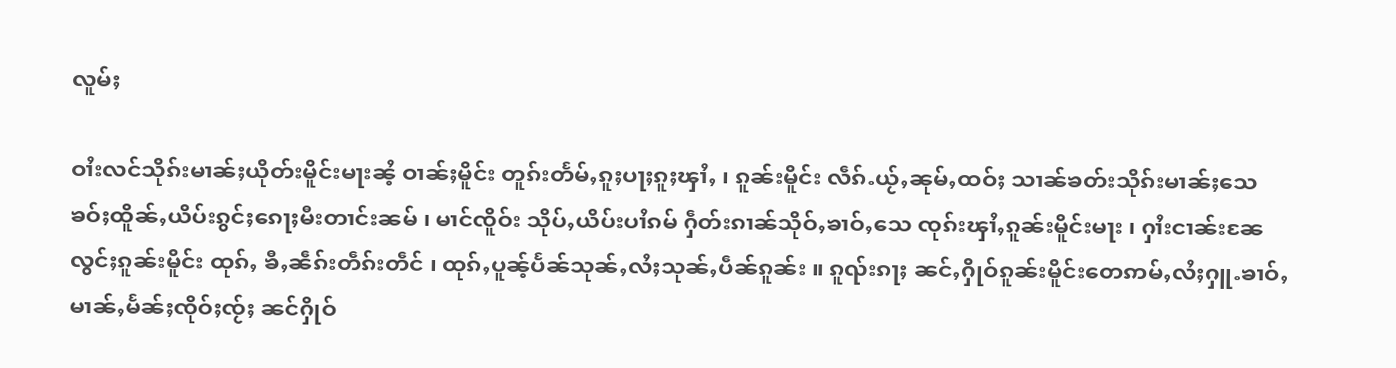လူမ်ႈ

ဝၢႆးလင်သိုၵ်းမၢၼ်ႈယိုတ်းမိူင်းမႃးၼႆ့ ဝၢၼ်ႈမိူင်း တူၵ်းတႅမ်ႇၵူႈပႃႈၵူႈၾၢႆႇ ၊ ၵူၼ်းမိူင်း လဵၵ်ႉယႂ်ႇၼုမ်ႇထဝ်ႈ သၢၼ်ၶတ်းသိုၵ်းမၢၼ်ႈသေ ၶဝ်ႈထိူၼ်ႇယိပ်းၵွင်ႈၵေႃႈမီးတၢင်းၼမ် ၊ မၢင်ၸိူဝ်း သိုပ်ႇယိပ်းပၢႆၵမ် ႁဵတ်းၵၢၼ်သိုဝ်ႇၶၢဝ်ႇသေ ၸုၵ်းၾၢႆႇၵူၼ်းမိူင်းမႃး ၊ ႁၢႆးငၢၼ်းၼႄ လွင်ႈၵူၼ်းမိူင်း ထုၵ်ႇ ၶီႇၼဵၵ်းတဵၵ်းတဵင် ၊ ထုၵ်ႇပူၼ့်ပႅၼ်သုၼ်ႇလႆႈသုၼ်ႇပဵၼ်ၵူၼ်း ။ ၵူၺ်းၵႃႈ ၼင်ႇႁိုဝ်ၵူၼ်းမိူင်းတေဢမ်ႇလႆႈႁူႉၶၢဝ်ႇမၢၼ်ႇမႅၼ်ႈၸိုဝ်ႈၸႂ်ႈ ၼင်ႁိုဝ်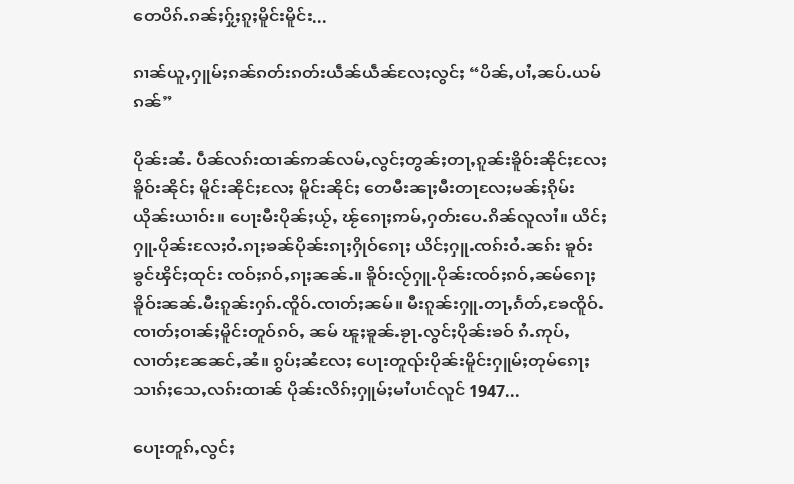တေပိၵ်ႉၵၼ်ႈႁႂ်ႈၵူႈမိူင်းမိူင်း...

ၵၢၼ်ယူႇႁူမ်ႈၵၼ်ၵတ်းၵတ်းယဵၼ်ယဵၼ်လႄႈလွင်ႈ “ပိၼ်ႇပၢႆႇၼပ်ႉယမ်ၵၼ်”

ပိုၼ်းၼႆႉ ပဵၼ်လၵ်းထၢၼ်ဢၼ်လမ်ႇလွင်ႈတွၼ်ႈတႃႇၵူၼ်းၶိူဝ်းၼိုင်ႈလႄႈ ၶိူဝ်းၼိုင်ႈ မိူင်းၼိုင်ႈလႄႈ မိူင်းၼိုင်ႈ တေမီးၼႃႈမီးတႃလႄႈမၼ်ႈၵိုမ်းယိုၼ်းယၢဝ်း။ ပေႃးမီးပိုၼ်ႈယႂ်ႇ ၽႂ်ၵေႃႈဢမ်ႇႁတ်းပေႉၵိၼ်လူလၢႆ။ ယိင်ႈႁူႉပိုၼ်းလႄႈဝႆႉၵႃႈၶၼ်ပိုၼ်းၵႃႈႁိုဝ်ၵေႃႈ ယိင်ႈႁူႉၸၵ်းဝႆႉၼၵ်း ၶူဝ်းၶွင်ၾိင်ႈထုင်း ၸဝ်ႈၵဝ်ႇၵႃႈၼၼ်ႉ။ ၶိူဝ်းလႂ်ႁူႉပိုၼ်းၸဝ်ႈၵဝ်ႇၼမ်ၵေႃႈၶိူဝ်းၼၼ်ႉမီးၵူၼ်းႁၵ်ႉၸိူဝ်ႉၸၢတ်ႈၼမ်။ မီးၵူၼ်းႁူႉတႃႇၵႅတ်ႇၶႄၸိူဝ်ႉၸၢတ်ႈဝၢၼ်ႈမိူင်းတူဝ်ၵဝ်ႇ ၼမ် ၽူႈၶူၼ်ႉၶႂႃႉလွင်ႈပိုၼ်းၶဝ် ၵႆႉဢုပ်ႇလၢတ်ႈၼႄၼင်ႇၼႆ။ ၵွပ်ႈၼႆလႄႈ ပေႃးတူၺ်းပိုၼ်းမိူင်းႁူမ်ႈတုမ်ၵေႃႈ သၢၵ်ႈသေႇလၵ်းထၢၼ် ပိုၼ်းလိၵ်ႈႁူမ်ႈမၢႆပၢင်လူင် 1947...

ပေႃးတူၵ်ႇလွင်ႈ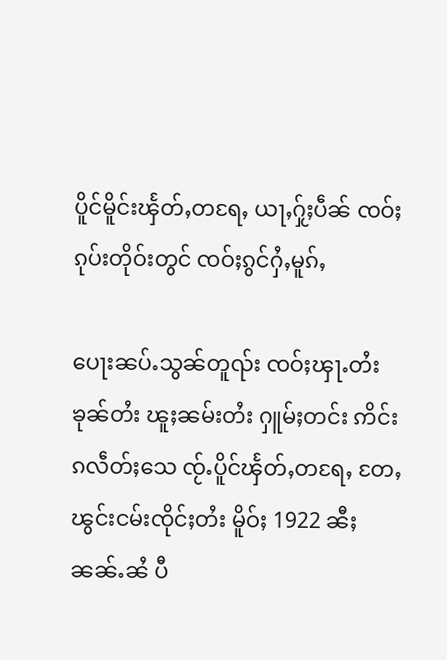ပိူင်မိူင်းၾႅတ်ႇတရႄႇ ယႃႇႁႂ်ႈပဵၼ် ၸဝ်ႈၵုပ်းတိုဝ်းတွင် ၸဝ်ႈၵွင်ႁႆႇမူၵ်ႇ

ပေႃးၼပ်ႉသွၼ်တူၺ်း ၸဝ်ႈၾႃႉတႆး ၶုၼ်တႆး ၽူႈၼမ်းတႆး ႁူမ်ႈတင်း ဢိင်းၵလဵတ်ႈသေ ၸႂ်ႉပိူင်ၾႅတ်ႇတရႄႇ တႄႇၽွင်းငမ်းၸိုင်ႈတႆး မိူဝ်ႈ 1922 ၼီႈ ၼၼ်ႉၼႆ ပီ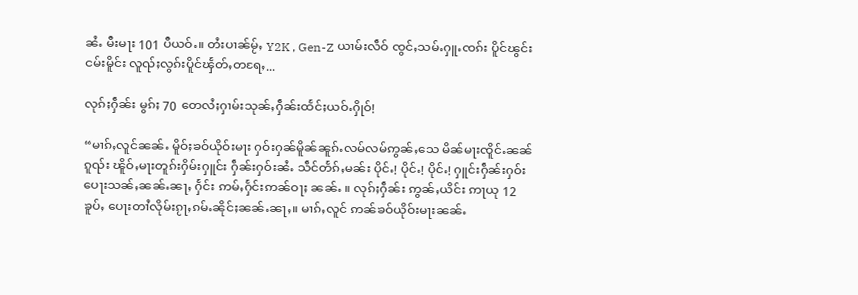ၼႆႉ မီးမႃး 101 ပီယဝ်ႉ။ တႆးပၢၼ်မႂ်ႇ Y2K , Gen-Z ယၢမ်းလဵဝ် ၸွင်ႇသမ်ႉႁူႉၸၵ်း ပိူင်ၽွင်းငမ်းမိူင်း လူၺ်ႈလွၵ်းပိူင်ၾႅတ်ႇတရႄႇ...

လုၵ်ႈႁဵၼ်း မွၵ်ႈ 70 တေလႆႈႁၢမ်းသုၼ်ႇႁဵၼ်းထႅင်ႈယဝ်ႉႁိုဝ်!

“မၢၵ်ႇလူင်ၼၼ်ႉ မိူဝ်ႈၶဝ်ယိုဝ်းမႃး ႁဝ်းႁၼ်မိူၼ်ၼူၵ်ႉလမ်လမ်ဢွၼ်ႇသေ မိၼ်မႃးၸိူင်ႉၼၼ်ၵူၺ်း ၽိူဝ်ႇမႃးတူၵ်းႁိမ်းႁူင်း ႁဵၼ်းႁဝ်းၼႆႉ သဵင်တႅၵ်ႇမၼ်း ပိုင်ႉ! ပိုင်ႉ! ပိုင်ႉ! ႁူင်းႁဵၼ်းႁဝ်းပေႃးသၼ်ႇၼၼ်ႉၼႃႇ ႁႅင်း ဢမ်ႇႁႅင်းဢၼ်ဝႃႈ ၼၼ်ႉ ။ လုၵ်ႈႁဵၼ်း ဢွၼ်ႇယိင်း ဢႃယု 12 ၶူပ်ႇ ပေႃးတၢႆလိုမ်းၵႂႃႇၵမ်ႉၼိုင်ႈၼၼ်ႉၼႃႇ။ မၢၵ်ႇလူင် ဢၼ်ၶဝ်ယိုဝ်းမႃးၼၼ်ႉ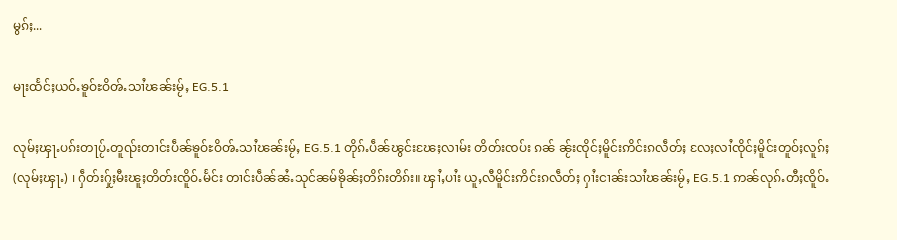မွၵ်ႈ...

မႃးထႅင်ႈယဝ်ႉၶူဝ်ႊဝိၻ်ႉသၢႆၽၼ်းမႂ်ႇ EG.5.1

လုမ်ႈၾႃႉပၵ်းတႃပႂ်ႉတူၺ်းတၢင်းပဵၼ်ၶူဝ်ႊဝိၻ်ႉသၢႆၽၼ်းမႂ်ႇ EG.5.1 တိုၵ်ႉပဵၼ်ၽွင်းၽႄႈလၢမ်း တိတ်းၸပ်း ၵၼ် ၼႂ်းၸိုင်ႈမိူင်းဢိင်းၵလဵတ်ႈ လႄႈလၢႆၸိုင်ႈမိူင်းတူဝ်ႈလူၵ်ႈ(လုမ်ႈၾႃႉ) ၊ ႁဵတ်းႁႂ်ႈမီးၽူႈတိတ်းၸိူဝ်ႉမႅင်း တၢင်းပဵၼ်ၼႆႉသုင်ၼမ်ၶိုၼ်ႈတိၵ်းတိၵ်း။ ၾၢႆႇပၢႆး ယူႇလီမိူင်းဢိင်းၵလဵတ်ႈ ႁၢႆးငၢၼ်းသၢႆၽၼ်းမႂ်ႇ EG.5.1 ဢၼ်လုၵ်ႉတီႈၸိူဝ်ႉ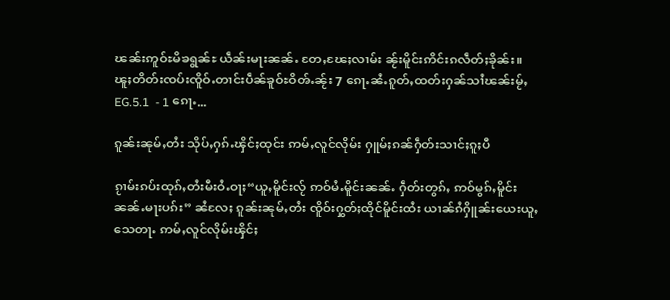ၽၼ်းဢူဝ်ႊမိၶရွၼ်ႊ ယဵၼ်းမႃးၼၼ်ႉ တႄႇၽႄႈလၢမ်း ၼႂ်းမိူင်းဢိင်းၵလဵတ်ႈၶိုၼ်း။  ၽူႈတိတ်းၸပ်းၸိူဝ်ႉတၢင်းပဵၼ်ၶူဝ်ႊဝိၻ်ႉၼႂ်း 7 ၵေႃႉၼႆႉၵူတ်ႇထတ်းႁၼ်သၢႆၽၼ်းမႂ်ႇ EG.5.1  - 1 ၵေႃႉ...

ၵူၼ်းၼုမ်ႇတႆး သိုပ်ႇႁၵ်ႉၾိင်ႈထုင်း ဢမ်ႇလူင်လိုမ်း ႁူမ်ႈၵၼ်ႁဵတ်းသၢင်ႈၵူႈပီ

ၵႂၢမ်းၵပ်းထုၵ်ႇတႆးမီးဝႆႉဝႃႈ“ယူႇမိူင်းလႂ် ဢဝ်မႆႉမိူင်းၼၼ်ႉ ႁဵတ်းတွၵ်ႇ ဢဝ်မွၵ်ႇမိူင်းၼၼ်ႉမႃးပၵ်း” ၼႆလႄႈ ၵူၼ်းၼုမ်ႇတႆး ၸိူဝ်းႁွတ်ႈထိုင်မိူင်းထႆး ယၢၼ်ၵႆႁိူၼ်းယေးယူႇသေတႃႉ ဢမ်ႇလူင်လိုမ်းၾိင်ႈ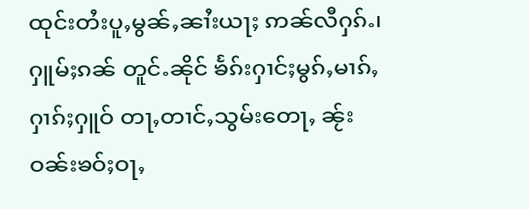ထုင်းတႆးပူႇမွၼ်ႇၼၢႆးယႃႈ ဢၼ်လီႁၵ်ႉ၊ ႁူမ်ႈၵၼ် တူင်ႉၼိုင် ၶႅၵ်းႁၢင်ႈမွၵ်ႇမၢၵ်ႇႁၢၵ်ႈႁူဝ် တႃႇတၢင်ႇသွမ်းတေႃႇ ၼႂ်းဝၼ်းၶဝ်ႈဝႃႇ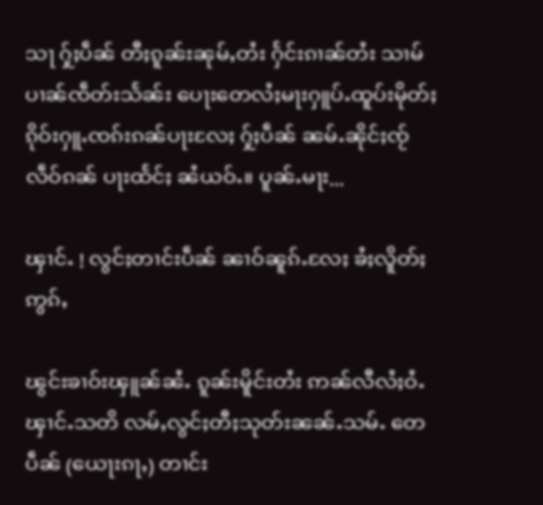သႃ ႁႂ်ႈပဵၼ် တီႈၵူၼ်းၼုမ်ႇတႆး ႁႅင်းၵၢၼ်တႆး သၢမ်ပၢၼ်ၸဵတ်းသႅၼ်း ပေႃးတေလႆႈမႃးႁူပ်ႉထူပ်းမိုတ်ႈၵိုဝ်းႁူႉၸၵ်းၵၼ်ပႃးလႄႈ ႁႂ်ႈပဵၼ် ၼမ်ႉၼိုင်ႈၸႂ်လဵဝ်ၵၼ် ပႃးထႅင်ႈ ၼႆယဝ်ႉ။ ပူၼ်ႉမႃး...

ၾၢင်ႉ ! လွင်ႈတၢင်းပဵၼ် ၼၢဝ်ၼူၵ်ႉလႄႈ ၶႆႈလိူတ်ႈဢွၵ်ႇ

ၽွင်းၶၢဝ်းၾူၼ်ၼႆႉ ၵူၼ်းမိူင်းတႆး ဢၼ်လီလႆႈဝႆႉၾၢင်ႉသတိ လမ်ႇလွင်ႈတီႈသုတ်းၼၼ်ႉသမ်ႉ တေပဵၼ် (ယေႃးၵႃႇ) တၢင်း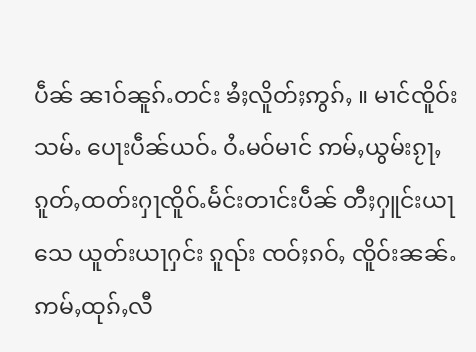ပဵၼ် ၼၢဝ်ၼူၵ်ႉတင်း ၶႆႈလိူတ်ႈဢွၵ်ႇ ။ မၢင်ၸိူဝ်းသမ်ႉ ပေႃးပဵၼ်ယဝ်ႉ ဝႆႉမဝ်မၢင် ဢမ်ႇယွမ်းၵႂႃႇၵူတ်ႇထတ်းႁႃၸိူဝ်ႉမႅင်းတၢင်းပဵၼ် တီႈႁူင်းယႃသေ ယူတ်းယႃႁင်း ၵူၺ်း ၸဝ်ႈၵဝ်ႇ ၸိူဝ်းၼၼ်ႉ ဢမ်ႇထုၵ်ႇလီ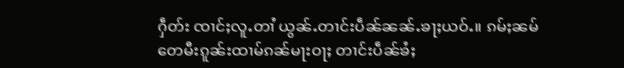ႁဵတ်း ၸၢင်ႈလူႉတၢႆ ယွၼ်ႉတၢင်းပဵၼ်ၼၼ်ႉၶႃႈယဝ်ႉ။ ၵမ်ႈၼမ် တေမီးၵူၼ်းထၢမ်ၵၼ်မႃးဝႃႈ တၢင်းပဵၼ်ၶႆႈ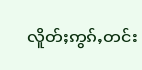လိူတ်ႈဢွၵ်ႇတင်း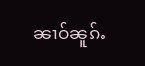ၼၢဝ်ၼူၵ်ႉ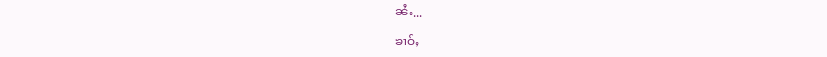ၼႆႉ...

ၶၢဝ်ႇ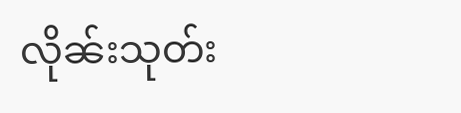လိုၼ်းသုတ်း